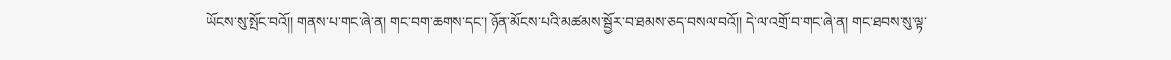ཡོངས་སུ་སྤོང་བའོ།། གནས་པ་གང་ཞེ་ན། གང་བག་ཆགས་དང་། ཉོན་མོངས་པའི་མཚམས་སྦྱོར་བ་ཐམས་ཅད་བསལ་བའོ།། དེ་ལ་འགྲོ་བ་གང་ཞེ་ན། གང་ཐབས་སུ་ལྟ་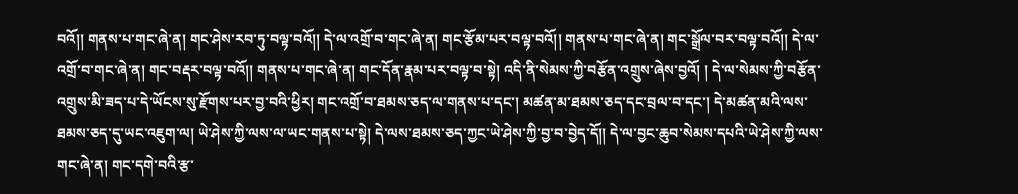བའོ།། གནས་པ་གང་ཞེ་ན། གང་ཤེས་རབ་ཏུ་བལྟ་བའོ།། དེ་ལ་འགྲོ་བ་གང་ཞེ་ན། གང་རྩོམ་པར་བལྟ་བའོ།། གནས་པ་གང་ཞེ་ན། གང་སྒྲོལ་བར་བལྟ་བའོ།། དེ་ལ་འགྲོ་བ་གང་ཞེ་ན། གང་བརྡར་བལྟ་བའོ།། གནས་པ་གང་ཞེ་ན། གང་དོན་རྣམ་པར་བལྟ་བ་སྟེ། འདི་ནི་སེམས་ཀྱི་བརྩོན་འགྲུས་ཞེས་བྱའོ། ། དེ་ལ་སེམས་ཀྱི་བརྩོན་འགྲུས་མི་ཟད་པ་དེ་ཡོངས་སུ་རྫོགས་པར་བྱ་བའི་ཕྱིར། གང་འགྲོ་བ་ཐམས་ཅད་ལ་གནས་པ་དང་། མཚན་མ་ཐམས་ཅད་དང་བྲལ་བ་དང་། དེ་མཚན་མའི་ལས་ཐམས་ཅད་དུ་ཡང་འཇུག་ལ། ཡེ་ཤེས་ཀྱི་ལས་ལ་ཡང་གནས་པ་སྟེ། དེ་ལས་ཐམས་ཅད་ཀྱང་ཡེ་ཤེས་ཀྱི་བྱ་བ་བྱེད་དོ།། དེ་ལ་བྱང་ཆུབ་སེམས་དཔའི་ཡེ་ཤེས་ཀྱི་ལས་གང་ཞེ་ན། གང་དགེ་བའི་རྩ་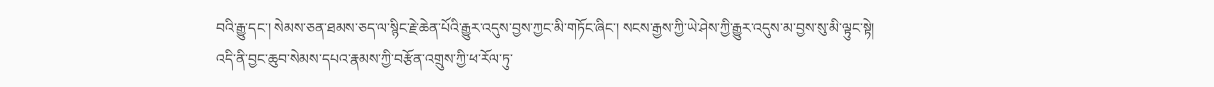བའི་རྒྱུ་དང་། སེམས་ཅན་ཐམས་ཅད་ལ་སྙིང་རྗེ་ཆེན་པོའི་རྒྱུར་འདུས་བྱས་ཀྱང་མི་གཏོང་ཞིང་། སངས་རྒྱས་ཀྱི་ཡེ་ཤེས་ཀྱི་རྒྱུར་འདུས་མ་བྱས་སུ་མི་ལྟུང་སྟེ། འདི་ནི་བྱང་ཆུབ་སེམས་དཔའ་རྣམས་ཀྱི་བརྩོན་འགྲུས་ཀྱི་ཕ་རོལ་ཏུ་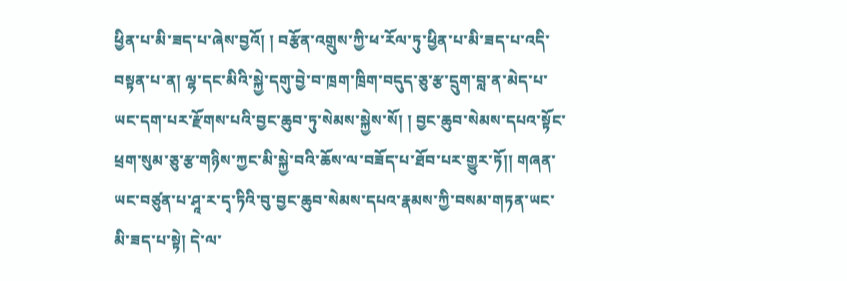ཕྱིན་པ་མི་ཟད་པ་ཞེས་བྱའོ། ། བརྩོན་འགྲུས་ཀྱི་ཕ་རོལ་ཏུ་ཕྱིན་པ་མི་ཟད་པ་འདི་བསྟན་པ་ན། ལྷ་དང་མིའི་སྐྱེ་དགུ་བྱེ་བ་ཁྲག་ཁྲིག་བདུད་ཅུ་རྩ་དྲུག་བླ་ན་མེད་པ་ཡང་དག་པར་རྫོགས་པའི་བྱང་ཆུབ་ཏུ་སེམས་སྐྱེས་སོ། ། བྱང་ཆུབ་སེམས་དཔའ་སྟོང་ཕྲག་སུམ་ཅུ་རྩ་གཉིས་ཀྱང་མི་སྐྱེ་བའི་ཆོས་ལ་བཟོད་པ་ཐོབ་པར་གྱུར་ཏོ།། གཞན་ཡང་བཙུན་པ་ཤཱ་ར་དྭ་ཏིའི་བུ་བྱང་ཆུབ་སེམས་དཔའ་རྣམས་ཀྱི་བསམ་གཏན་ཡང་མི་ཟད་པ་སྟེ། དེ་ལ་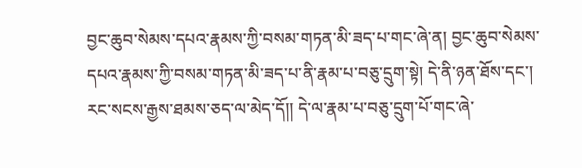བྱང་ཆུབ་སེམས་དཔའ་རྣམས་ཀྱི་བསམ་གཏན་མི་ཟད་པ་གང་ཞེ་ན། བྱང་ཆུབ་སེམས་དཔའ་རྣམས་ཀྱི་བསམ་གཏན་མི་ཟད་པ་ནི་རྣམ་པ་བཅུ་དྲུག་སྟེ། དེ་ནི་ཉན་ཐོས་དང་། རང་སངས་རྒྱས་ཐམས་ཅད་ལ་མེད་དོ།། དེ་ལ་རྣམ་པ་བཅུ་དྲུག་པོ་གང་ཞེ་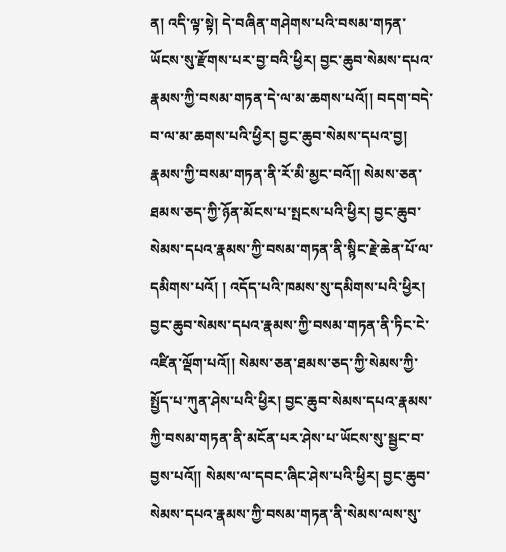ན། འདི་ལྟ་སྟེ། དེ་བཞིན་གཤེགས་པའི་བསམ་གཏན་ཡོངས་སུ་རྫོགས་པར་བྱ་བའི་ཕྱིར། བྱང་ཆུབ་སེམས་དཔའ་རྣམས་ཀྱི་བསམ་གཏན་དེ་ལ་མ་ཆགས་པའོ།། བདག་བདེ་བ་ལ་མ་ཆགས་པའི་ཕྱིར། བྱང་ཆུབ་སེམས་དཔའ་བྱ། རྣམས་ཀྱི་བསམ་གཏན་ནི་རོ་མི་མྱང་བའོ།། སེམས་ཅན་ཐམས་ཅད་ཀྱི་ཉོན་མོངས་པ་སྤངས་པའི་ཕྱིར། བྱང་ཆུབ་སེམས་དཔའ་རྣམས་ཀྱི་བསམ་གཏན་ནི་སྙིང་རྗེ་ཆེན་པོ་ལ་དམིགས་པའོ། ། འདོད་པའི་ཁམས་སུ་དམིགས་པའི་ཕྱིར། བྱང་ཆུབ་སེམས་དཔའ་རྣམས་ཀྱི་བསམ་གཏན་ནི་ཏིང་ངེ་འཛིན་ལྡོག་པའོ།། སེམས་ཅན་ཐམས་ཅད་ཀྱི་སེམས་ཀྱི་སྤྱོད་པ་ཀུན་ཤེས་པའི་ཕྱིར། བྱང་ཆུབ་སེམས་དཔའ་རྣམས་ཀྱི་བསམ་གཏན་ནི་མངོན་པར་ཤེས་པ་ཡོངས་སུ་སྦྱང་བ་བྱས་པའོ།། སེམས་ལ་དབང་ཞིང་ཤེས་པའི་ཕྱིར། བྱང་ཆུབ་སེམས་དཔའ་རྣམས་ཀྱི་བསམ་གཏན་ནི་སེམས་ལས་སུ་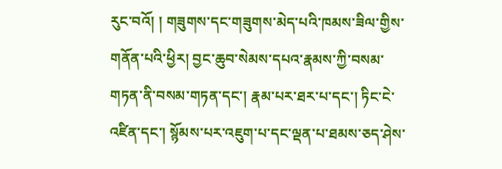རུང་བའོ། ། གཟུགས་དང་གཟུགས་མེད་པའི་ཁམས་ཟིལ་གྱིས་གནོན་པའི་ཕྱིར། བྱང་ཆུབ་སེམས་དཔའ་རྣམས་ཀྱི་བསམ་གཏན་ནི་བསམ་གཏན་དང་། རྣམ་པར་ཐར་པ་དང་། ཏིང་ངེ་འཛིན་དང་། སྙོམས་པར་འཇུག་པ་དང་ལྡན་པ་ཐམས་ཅད་ཤེས་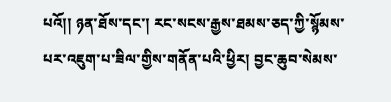པའོ།། ཉན་ཐོས་དང་། རང་སངས་རྒྱས་ཐམས་ཅད་ཀྱི་སྙོམས་པར་འཇུག་པ་ཟིལ་གྱིས་གནོན་པའི་ཕྱིར། བྱང་ཆུབ་སེམས་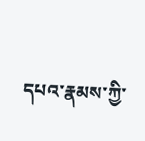དཔའ་རྣམས་ཀྱི་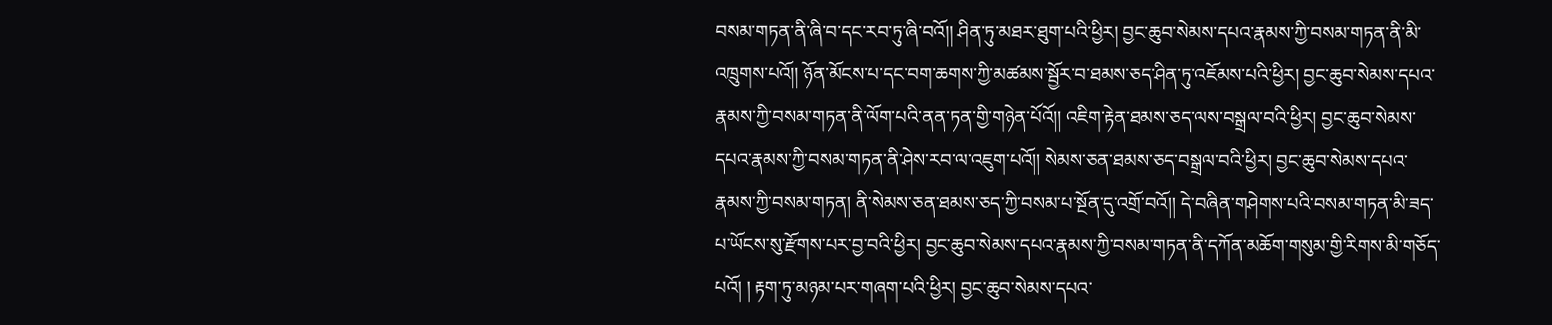བསམ་གཏན་ནི་ཞི་བ་དང་རབ་ཏུ་ཞི་བའོ།། ཤིན་ཏུ་མཐར་ཐུག་པའི་ཕྱིར། བྱང་ཆུབ་སེམས་དཔའ་རྣམས་ཀྱི་བསམ་གཏན་ནི་མི་འཁྲུགས་པའོ།། ཉོན་མོངས་པ་དང་བག་ཆགས་ཀྱི་མཚམས་སྦྱོར་བ་ཐམས་ཅད་ཤིན་ཏུ་འཇོམས་པའི་ཕྱིར། བྱང་ཆུབ་སེམས་དཔའ་རྣམས་ཀྱི་བསམ་གཏན་ནི་ལོག་པའི་ནན་ཏན་གྱི་གཉེན་པོའོ།། འཇིག་རྟེན་ཐམས་ཅད་ལས་བསྒྲལ་བའི་ཕྱིར། བྱང་ཆུབ་སེམས་དཔའ་རྣམས་ཀྱི་བསམ་གཏན་ནི་ཤེས་རབ་ལ་འཇུག་པའོ།། སེམས་ཅན་ཐམས་ཅད་བསྒྲལ་བའི་ཕྱིར། བྱང་ཆུབ་སེམས་དཔའ་རྣམས་ཀྱི་བསམ་གཏན། ནི་སེམས་ཅན་ཐམས་ཅད་ཀྱི་བསམ་པ་སྔོན་དུ་འགྲོ་བའོ།། དེ་བཞིན་གཤེགས་པའི་བསམ་གཏན་མི་ཟད་པ་ཡོངས་སུ་རྫོགས་པར་བྱ་བའི་ཕྱིར། བྱང་ཆུབ་སེམས་དཔའ་རྣམས་ཀྱི་བསམ་གཏན་ནི་དཀོན་མཆོག་གསུམ་གྱི་རིགས་མི་གཅོད་པའོ། ། རྟག་ཏུ་མཉམ་པར་གཞག་པའི་ཕྱིར། བྱང་ཆུབ་སེམས་དཔའ་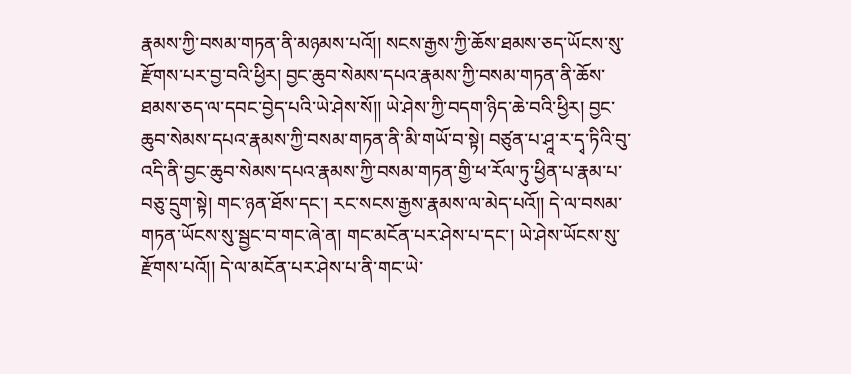རྣམས་ཀྱི་བསམ་གཏན་ནི་མཉམས་པའོ།། སངས་རྒྱས་ཀྱི་ཆོས་ཐམས་ཅད་ཡོངས་སུ་རྫོགས་པར་བྱ་བའི་ཕྱིར། བྱང་ཆུབ་སེམས་དཔའ་རྣམས་ཀྱི་བསམ་གཏན་ནི་ཆོས་ཐམས་ཅད་ལ་དབང་བྱེད་པའི་ཡེ་ཤེས་སོ།། ཡེ་ཤེས་ཀྱི་བདག་ཉིད་ཆེ་བའི་ཕྱིར། བྱང་ཆུབ་སེམས་དཔའ་རྣམས་ཀྱི་བསམ་གཏན་ནི་མི་གཡོ་བ་སྟེ། བཙུན་པ་ཤཱ་ར་དྭ་ཏིའི་བུ་འདི་ནི་བྱང་ཆུབ་སེམས་དཔའ་རྣམས་ཀྱི་བསམ་གཏན་གྱི་ཕ་རོལ་ཏུ་ཕྱིན་པ་རྣམ་པ་བཅུ་དྲུག་སྟེ། གང་ཉན་ཐོས་དང་། རང་སངས་རྒྱས་རྣམས་ལ་མེད་པའོ།། དེ་ལ་བསམ་གཏན་ཡོངས་སུ་སྦྱང་བ་གང་ཞེ་ན། གང་མངོན་པར་ཤེས་པ་དང་། ཡེ་ཤེས་ཡོངས་སུ་རྫོགས་པའོ།། དེ་ལ་མངོན་པར་ཤེས་པ་ནི་གང་ཡེ་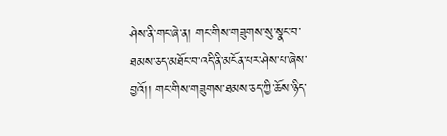ཤེས་ནི་གང་ཞེ་ན། གང་གིས་གཟུགས་སུ་སྣང་བ་ཐམས་ཅད་མཐོང་བ་འདི་ནི་མངོན་པར་ཤེས་པ་ཞེས་བྱའོ།། གང་གིས་གཟུགས་ཐམས་ཅད་ཀྱི་ཆོས་ཉིད་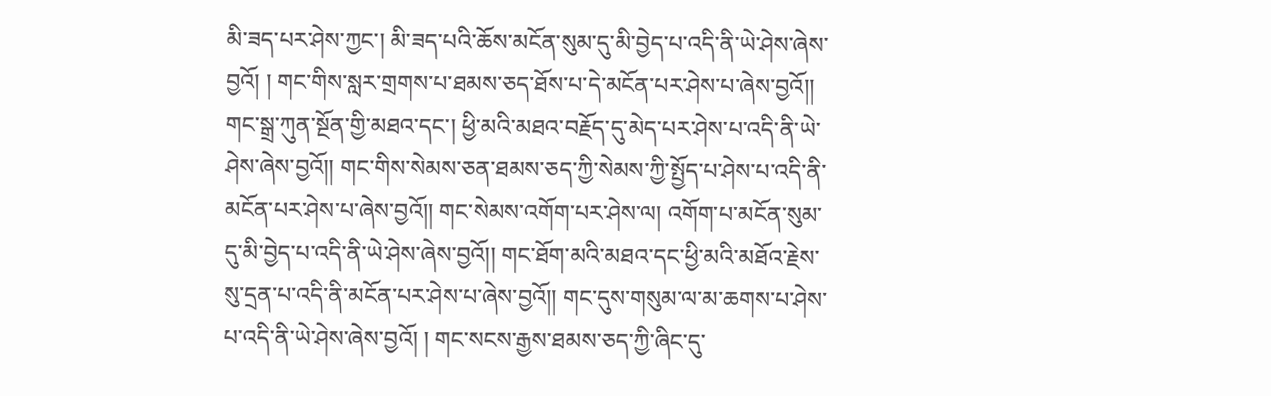མི་ཟད་པར་ཤེས་ཀྱང་། མི་ཟད་པའི་ཆོས་མངོན་སུམ་དུ་མི་བྱེད་པ་འདི་ནི་ཡེ་ཤེས་ཞེས་བྱའོ། ། གང་གིས་སླར་གྲགས་པ་ཐམས་ཅད་ཐོས་པ་དེ་མངོན་པར་ཤེས་པ་ཞེས་བྱའོ།། གང་སྒྲ་ཀུན་སྔོན་གྱི་མཐའ་དང་། ཕྱི་མའི་མཐའ་བརྗོད་དུ་མེད་པར་ཤེས་པ་འདི་ནི་ཡེ་ཤེས་ཞེས་བྱའོ།། གང་གིས་སེམས་ཅན་ཐམས་ཅད་ཀྱི་སེམས་ཀྱི་སྤྱོད་པ་ཤེས་པ་འདི་ནི་མངོན་པར་ཤེས་པ་ཞེས་བྱའོ།། གང་སེམས་འགོག་པར་ཤེས་ལ། འགོག་པ་མངོན་སུམ་དུ་མི་བྱེད་པ་འདི་ནི་ཡེ་ཤེས་ཞེས་བྱའོ།། གང་ཐོག་མའི་མཐའ་དང་ཕྱི་མའི་མཐོའ་རྗེས་སུ་དྲན་པ་འདི་ནི་མངོན་པར་ཤེས་པ་ཞེས་བྱའོ།། གང་དུས་གསུམ་ལ་མ་ཆགས་པ་ཤེས་པ་འདི་ནི་ཡེ་ཤེས་ཞེས་བྱའོ། ། གང་སངས་རྒྱས་ཐམས་ཅད་ཀྱི་ཞིང་དུ་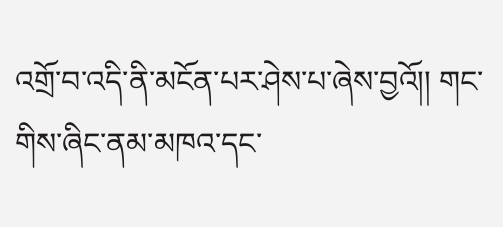འགྲོ་བ་འདི་ནི་མངོན་པར་ཤེས་པ་ཞེས་བྱའོ།། གང་གིས་ཞིང་ནམ་མཁའ་དང་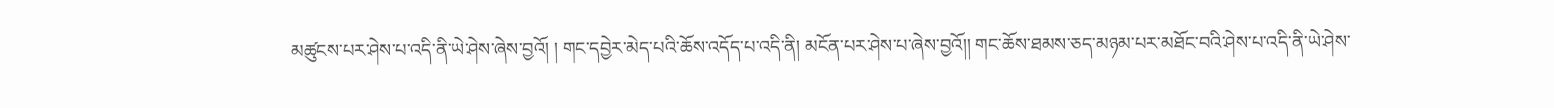མཚུངས་པར་ཤེས་པ་འདི་ནི་ཡེ་ཤེས་ཞེས་བྱའོ། ། གང་དབྱེར་མེད་པའི་ཆོས་འདོད་པ་འདི་ནི། མངོན་པར་ཤེས་པ་ཞེས་བྱའོ།། གང་ཆོས་ཐམས་ཅད་མཉམ་པར་མཐོང་བའི་ཤེས་པ་འདི་ནི་ཡེ་ཤེས་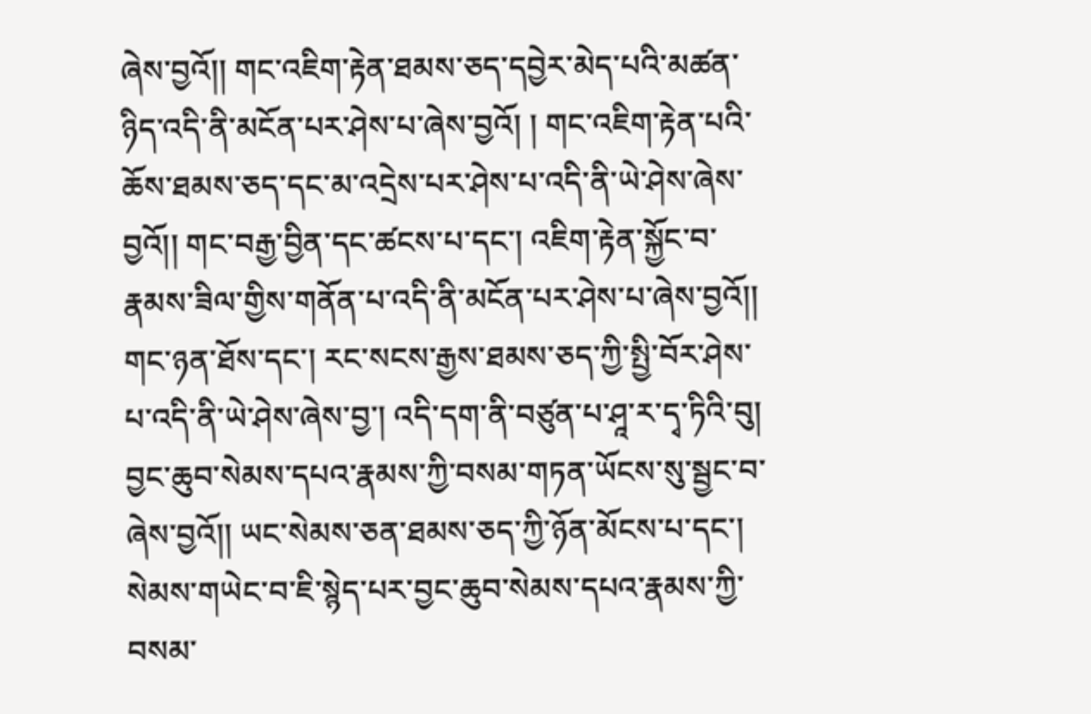ཞེས་བྱའོ།། གང་འཇིག་རྟེན་ཐམས་ཅད་དབྱེར་མེད་པའི་མཚན་ཉིད་འདི་ནི་མངོན་པར་ཤེས་པ་ཞེས་བྱའོ། ། གང་འཇིག་རྟེན་པའི་ཆོས་ཐམས་ཅད་དང་མ་འདྲེས་པར་ཤེས་པ་འདི་ནི་ཡེ་ཤེས་ཞེས་བྱའོ།། གང་བརྒྱ་བྱིན་དང་ཚངས་པ་དང་། འཇིག་རྟེན་སྐྱོང་བ་རྣམས་ཟིལ་གྱིས་གནོན་པ་འདི་ནི་མངོན་པར་ཤེས་པ་ཞེས་བྱའོ།། གང་ཉན་ཐོས་དང་། རང་སངས་རྒྱས་ཐམས་ཅད་ཀྱི་སྤྱི་བོར་ཤེས་པ་འདི་ནི་ཡེ་ཤེས་ཞེས་བྱ་། འདི་དག་ནི་བཙུན་པ་ཤཱ་ར་དྭ་ཏིའི་བུ། བྱང་ཆུབ་སེམས་དཔའ་རྣམས་ཀྱི་བསམ་གཏན་ཡོངས་སུ་སྦྱང་བ་ཞེས་བྱའོ།། ཡང་སེམས་ཅན་ཐམས་ཅད་ཀྱི་ཉོན་མོངས་པ་དང་། སེམས་གཡེང་བ་ཇི་སྙེད་པར་བྱང་ཆུབ་སེམས་དཔའ་རྣམས་ཀྱི་བསམ་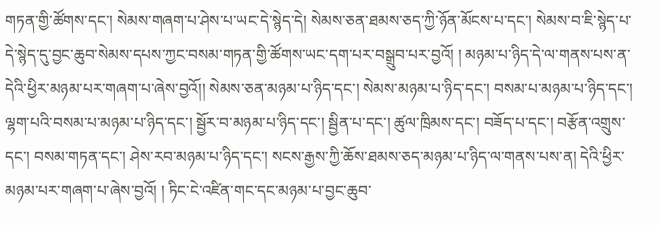གཏན་གྱི་ཚོགས་དང་། སེམས་གཞག་པ་ཤེས་པ་ཡང་དེ་སྙེད་དེ། སེམས་ཅན་ཐམས་ཅད་ཀྱི་ཉོན་མོངས་པ་དང་། སེམས་བ་ཇི་སྙེད་པ་དེ་སྙེད་དུ་བྱང་ཆུབ་སེམས་དཔས་ཀྱང་བསམ་གཏན་གྱི་ཚོགས་ཡང་དག་པར་བསྒྲུབ་པར་བྱའོ། ། མཉམ་པ་ཉིད་དེ་ལ་གནས་པས་ན་དེའི་ཕྱིར་མཉམ་པར་གཞག་པ་ཞེས་བྱའོ།། སེམས་ཅན་མཉམ་པ་ཉིད་དང་། སེམས་མཉམ་པ་ཉིད་དང་། བསམ་པ་མཉམ་པ་ཉིད་དང་། ལྷག་པའི་བསམ་པ་མཉམ་པ་ཉིད་དང་། སྦྱོར་བ་མཉམ་པ་ཉིད་དང་། སྦྱིན་པ་དང་། ཚུལ་ཁྲིམས་དང་། བཟོད་པ་དང་། བརྩོན་འགྲུས་དང་། བསམ་གཏན་དང་། ཤེས་རབ་མཉམ་པ་ཉིད་དང་། སངས་རྒྱས་ཀྱི་ཆོས་ཐམས་ཅད་མཉམ་པ་ཉིད་ལ་གནས་པས་ན། དེའི་ཕྱིར་མཉམ་པར་གཞག་པ་ཞེས་བྱའོ། ། ཏིང་ངེ་འཛིན་གང་དང་མཉམ་པ་བྱང་ཆུབ་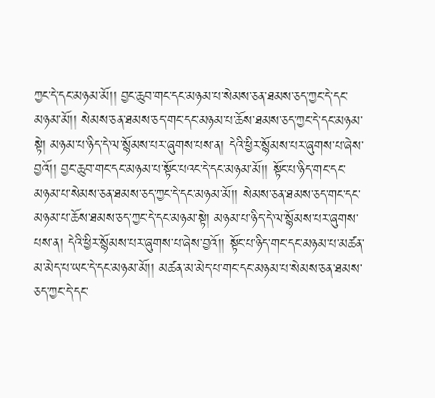ཀྱང་དེ་དང་མཉམ་མོ།། བྱང་ཆུབ་གང་དང་མཉམ་པ་སེམས་ཅན་ཐམས་ཅད་ཀྱང་དེ་དང་མཉམ་མོ།། སེམས་ཅན་ཐམས་ཅད་གང་དང་མཉམ་པ་ཆོས་ཐམས་ཅད་ཀྱང་དེ་དང་མཉམ་སྟེ། མཉམ་པ་ཉིད་དེ་ལ་སྙོམས་པར་ཞུགས་པས་ན། དེའི་ཕྱིར་སྙོམས་པར་ཞུགས་པ་ཞེས་བྱའོ།། བྱང་ཆུབ་གང་དང་མཉམ་པ་སྟོང་པའང་དེ་དང་མཉམ་མོ།། སྟོང་པ་ཉིད་གང་དང་མཉམ་པ་སེམས་ཅན་ཐམས་ཅད་ཀྱང་དེ་དང་མཉམ་མོ།། སེམས་ཅན་ཐམས་ཅད་གང་དང་མཉམ་པ་ཆོས་ཐམས་ཅད་ཀྱང་དེ་དང་མཉམ་སྟེ། མཉམ་པ་ཉིད་དེ་ལ་སྙོམས་པར་ཞུགས་པས་ན། དེའི་ཕྱིར་སྙོམས་པར་ཞུགས་པ་ཞེས་བྱའོ།། སྟོང་པ་ཉིད་གང་དང་མཉམ་པ་མཚན་མ་མེད་པ་ཡང་དེ་དང་མཉམ་མོ།། མཚན་མ་མེད་པ་གང་དང་མཉམ་པ་སེམས་ཅན་ཐམས་ཅད་ཀྱང་དེ་དང་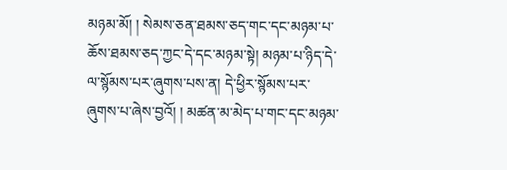མཉམ་མོ། ། སེམས་ཅན་ཐམས་ཅད་གང་དང་མཉམ་པ་ཆོས་ཐམས་ཅད་ཀྱང་དེ་དང་མཉམ་སྟེ། མཉམ་པ་ཉིད་དེ་ལ་སྙོམས་པར་ཞུགས་པས་ན། དེ་ཕྱིར་སྙོམས་པར་ཞུགས་པ་ཞེས་བྱའོ། ། མཚན་མ་མེད་པ་གང་དང་མཉམ་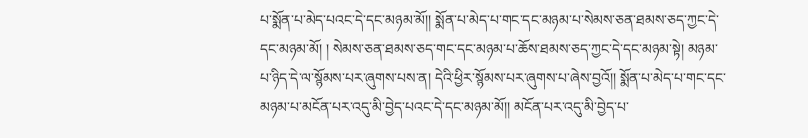པ་སྨོན་པ་མེད་པའང་དེ་དང་མཉམ་མོ།། སྨོན་པ་མེད་པ་གང་དང་མཉམ་པ་སེམས་ཅན་ཐམས་ཅད་ཀྱང་དེ་དང་མཉམ་མོ། ། སེམས་ཅན་ཐམས་ཅད་གང་དང་མཉམ་པ་ཆོས་ཐམས་ཅད་ཀྱང་དེ་དང་མཉམ་སྟེ། མཉམ་པ་ཉིད་དེ་ལ་སྙོམས་པར་ཞུགས་པས་ན། དེའི་ཕྱིར་སྙོམས་པར་ཞུགས་པ་ཞེས་བྱའོ།། སྨོན་པ་མེད་པ་གང་དང་མཉམ་པ་མངོན་པར་འདུ་མི་བྱེད་པའང་དེ་དང་མཉམ་མོ།། མངོན་པར་འདུ་མི་བྱེད་པ་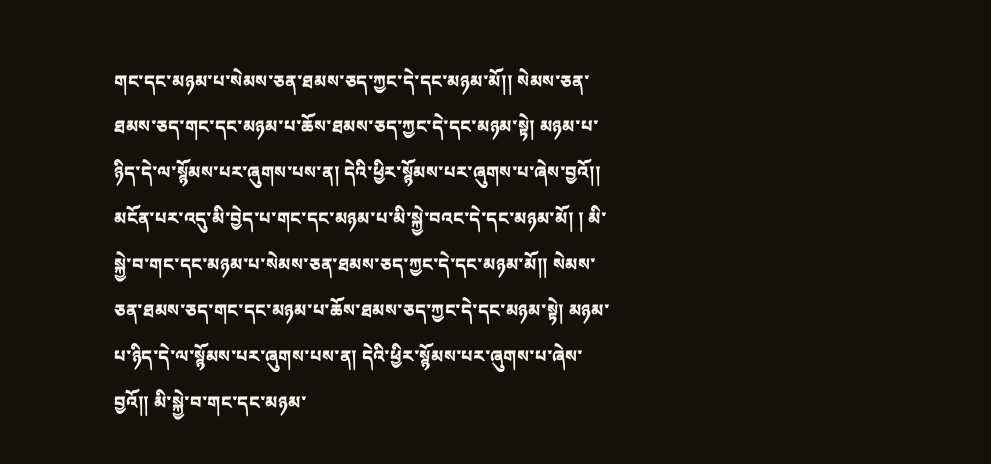གང་དང་མཉམ་པ་སེམས་ཅན་ཐམས་ཅད་ཀྱང་དེ་དང་མཉམ་མོ།། སེམས་ཅན་ཐམས་ཅད་གང་དང་མཉམ་པ་ཆོས་ཐམས་ཅད་ཀྱང་དེ་དང་མཉམ་སྟེ། མཉམ་པ་ཉིད་དེ་ལ་སྙོམས་པར་ཞུགས་པས་ན། དེའི་ཕྱིར་སྙོམས་པར་ཞུགས་པ་ཞེས་བྱའོ།། མངོན་པར་འདུ་མི་བྱེད་པ་གང་དང་མཉམ་པ་མི་སྐྱེ་བའང་དེ་དང་མཉམ་མོ། ། མི་སྐྱེ་བ་གང་དང་མཉམ་པ་སེམས་ཅན་ཐམས་ཅད་ཀྱང་དེ་དང་མཉམ་མོ།། སེམས་ཅན་ཐམས་ཅད་གང་དང་མཉམ་པ་ཆོས་ཐམས་ཅད་ཀྱང་དེ་དང་མཉམ་སྟེ། མཉམ་པ་ཉིད་དེ་ལ་སྙོམས་པར་ཞུགས་པས་ན། དེའི་ཕྱིར་སྙོམས་པར་ཞུགས་པ་ཞེས་བྱའོ།། མི་སྐྱེ་བ་གང་དང་མཉམ་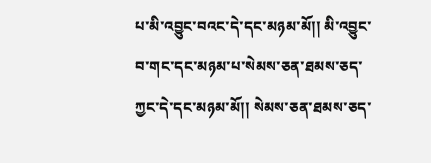པ་མི་འབྱུང་བའང་དེ་དང་མཉམ་མོ།། མི་འབྱུང་བ་གང་དང་མཉམ་པ་སེམས་ཅན་ཐམས་ཅད་ཀྱང་དེ་དང་མཉམ་མོ།། སེམས་ཅན་ཐམས་ཅད་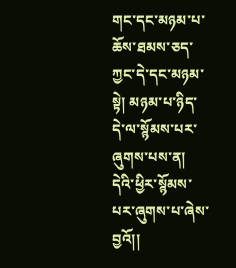གང་དང་མཉམ་པ་ཆོས་ཐམས་ཅད་ཀྱང་དེ་དང་མཉམ་སྟེ། མཉམ་པ་ཉིད་དེ་ལ་སྙོམས་པར་ཞུགས་པས་ན། དེའི་ཕྱིར་སྙོམས་པར་ཞུགས་པ་ཞེས་བྱའོ།།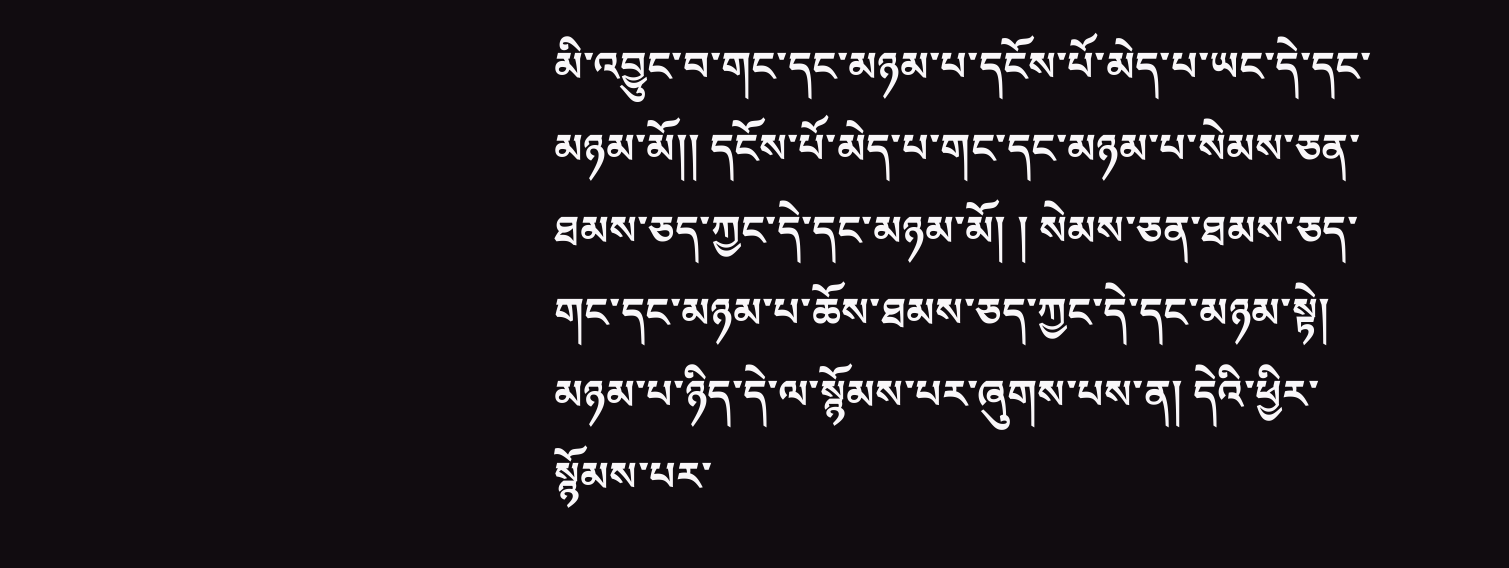མི་འབྱུང་བ་གང་དང་མཉམ་པ་དངོས་པོ་མེད་པ་ཡང་དེ་དང་མཉམ་མོ།། དངོས་པོ་མེད་པ་གང་དང་མཉམ་པ་སེམས་ཅན་ཐམས་ཅད་ཀྱང་དེ་དང་མཉམ་མོ། ། སེམས་ཅན་ཐམས་ཅད་གང་དང་མཉམ་པ་ཆོས་ཐམས་ཅད་ཀྱང་དེ་དང་མཉམ་སྟེ། མཉམ་པ་ཉིད་དེ་ལ་སྙོམས་པར་ཞུགས་པས་ན། དེའི་ཕྱིར་སྙོམས་པར་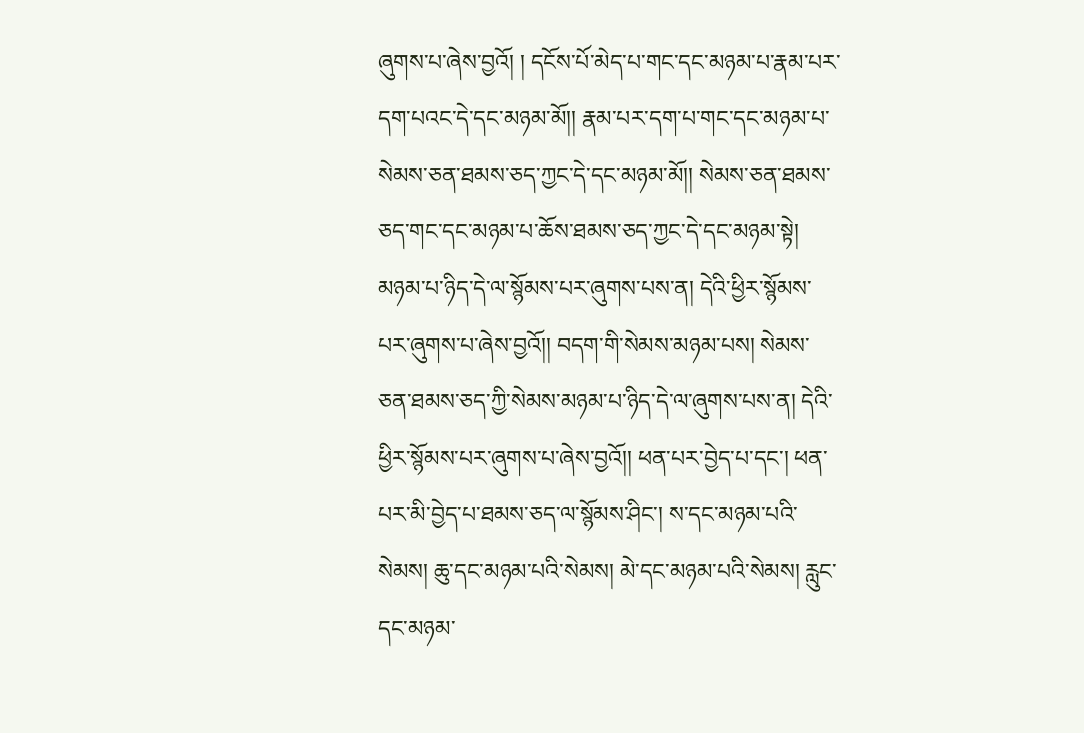ཞུགས་པ་ཞེས་བྱའོ། ། དངོས་པོ་མེད་པ་གང་དང་མཉམ་པ་རྣམ་པར་དག་པའང་དེ་དང་མཉམ་མོ།། རྣམ་པར་དག་པ་གང་དང་མཉམ་པ་སེམས་ཅན་ཐམས་ཅད་ཀྱང་དེ་དང་མཉམ་མོ།། སེམས་ཅན་ཐམས་ཅད་གང་དང་མཉམ་པ་ཆོས་ཐམས་ཅད་ཀྱང་དེ་དང་མཉམ་སྟེ། མཉམ་པ་ཉིད་དེ་ལ་སྙོམས་པར་ཞུགས་པས་ན། དེའི་ཕྱིར་སྙོམས་པར་ཞུགས་པ་ཞེས་བྱའོ།། བདག་གི་སེམས་མཉམ་པས། སེམས་ཅན་ཐམས་ཅད་ཀྱི་སེམས་མཉམ་པ་ཉིད་དེ་ལ་ཞུགས་པས་ན། དེའི་ཕྱིར་སྙོམས་པར་ཞུགས་པ་ཞེས་བྱའོ།། ཕན་པར་བྱེད་པ་དང་། ཕན་པར་མི་བྱེད་པ་ཐམས་ཅད་ལ་སྙོམས་ཤིང་། ས་དང་མཉམ་པའི་སེམས། ཆུ་དང་མཉམ་པའི་སེམས། མེ་དང་མཉམ་པའི་སེམས། རླུང་དང་མཉམ་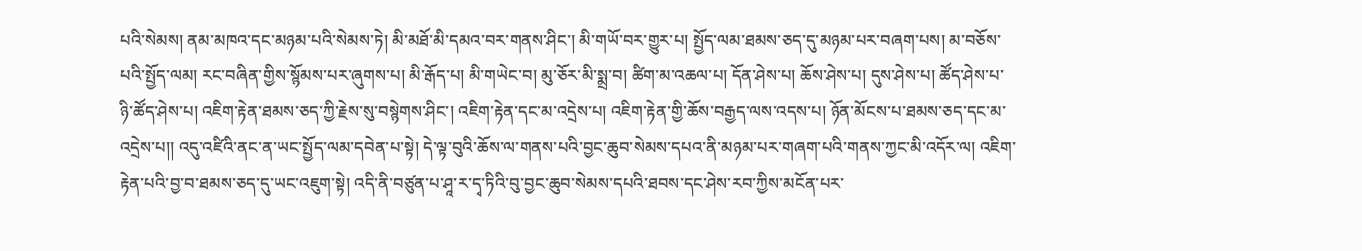པའི་སེམས། ནམ་མཁའ་དང་མཉམ་པའི་སེམས་ཏེ། མི་མཐོ་མི་དམའ་བར་གནས་ཤིང་། མི་གཡོ་བར་གྱུར་པ། སྤྱོད་ལམ་ཐམས་ཅད་དུ་མཉམ་པར་བཞག་པས། མ་བཅོས་པའི་སྤྱོད་ལམ། རང་བཞིན་གྱིས་སྙོམས་པར་ཞུགས་པ། མི་རྒོད་པ། མི་གཡེང་བ། མུ་ཅོར་མི་སྨྲ་བ། ཚིག་མ་འཆལ་པ། དོན་ཤེས་པ། ཆོས་ཤེས་པ། དུས་ཤེས་པ། ཚོད་ཤེས་པ་ཉི་ཚོད་ཤེས་པ། འཇིག་རྟེན་ཐམས་ཅད་ཀྱི་རྗེས་སུ་བསྙེགས་ཤིང་། འཇིག་རྟེན་དང་མ་འདྲེས་པ། འཇིག་རྟེན་གྱི་ཆོས་བརྒྱད་ལས་འདས་པ། ཉོན་མོངས་པ་ཐམས་ཅད་དང་མ་འདྲེས་པ།། འདུ་འཛིའི་ནང་ན་ཡང་སྤྱོད་ལམ་དབེན་པ་སྟེ། དེ་ལྟ་བུའི་ཆོས་ལ་གནས་པའི་བྱང་ཆུབ་སེམས་དཔའ་ནི་མཉམ་པར་གཞག་པའི་གནས་ཀྱང་མི་འདོར་ལ། འཇིག་རྟེན་པའི་བྱ་བ་ཐམས་ཅད་དུ་ཡང་འཇུག་སྟེ། འདི་ནི་བཙུན་པ་ཤཱ་ར་དྭ་ཏིའི་བུ་བྱང་ཆུབ་སེམས་དཔའི་ཐབས་དང་ཤེས་རབ་ཀྱིས་མངོན་པར་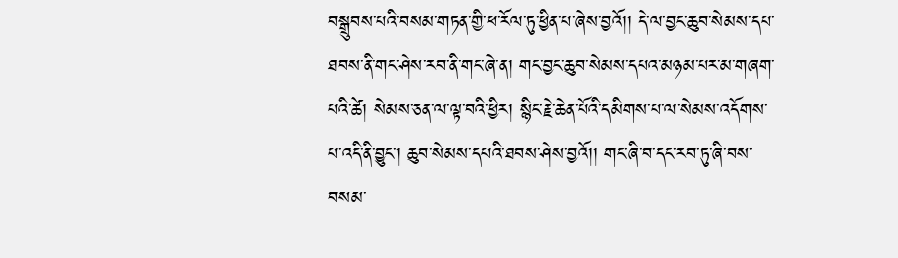བསྒྲུབས་པའི་བསམ་གཏན་གྱི་ཕ་རོལ་ཏུ་ཕྱིན་པ་ཞེས་བྱའོ།། དེ་ལ་བྱང་ཆུབ་སེམས་དཔ་ཐབས་ནི་གང་ཤེས་རབ་ནི་གང་ཞེ་ན། གང་བྱང་ཆུབ་སེམས་དཔའ་མཉམ་པར་མ་གཞག་པའི་ཚེ། སེམས་ཅན་ལ་ལྟ་བའི་ཕྱིར། སྙིང་རྗེ་ཆེན་པོའི་དམིགས་པ་ལ་སེམས་འདོགས་པ་འདི་ནི་བྱུང་། ཆུབ་སེམས་དཔའི་ཐབས་ཤེས་བྱའོ།། གང་ཞི་བ་དང་རབ་ཏུ་ཞི་བས་བསམ་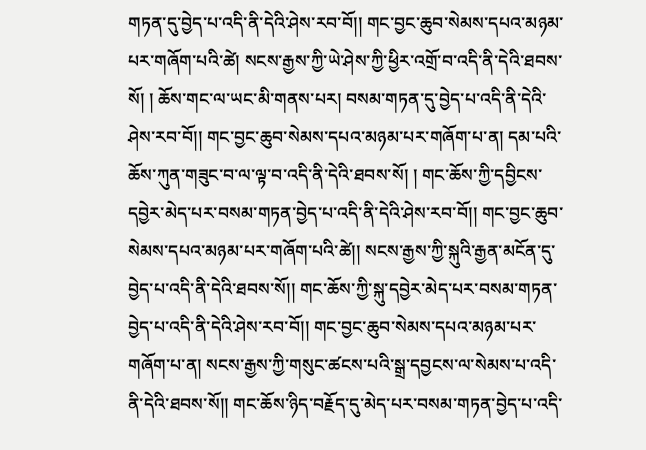གཏན་དུ་བྱེད་པ་འདི་ནི་དེའི་ཤེས་རབ་བོ།། གང་བྱང་ཆུབ་སེམས་དཔའ་མཉམ་པར་གཞོག་པའི་ཚེ། སངས་རྒྱས་ཀྱི་ཡེ་ཤེས་ཀྱི་ཕྱིར་འགྲོ་བ་འདི་ནི་དེའི་ཐབས་སོ། ། ཆོས་གང་ལ་ཡང་མི་གནས་པར། བསམ་གཏན་དུ་བྱེད་པ་འདི་ནི་དེའི་ཤེས་རབ་བོ།། གང་བྱང་ཆུབ་སེམས་དཔའ་མཉམ་པར་གཞོག་པ་ན། དམ་པའི་ཆོས་ཀུན་གཟུང་བ་ལ་ལྟ་བ་འདི་ནི་དེའི་ཐབས་སོ། ། གང་ཆོས་ཀྱི་དབྱིངས་དབྱེར་མེད་པར་བསམ་གཏན་བྱེད་པ་འདི་ནི་དེའི་ཤེས་རབ་བོ།། གང་བྱང་ཆུབ་སེམས་དཔའ་མཉམ་པར་གཞོག་པའི་ཚེ།། སངས་རྒྱས་ཀྱི་སྐུའི་རྒྱན་མངོན་དུ་བྱེད་པ་འདི་ནི་དེའི་ཐབས་སོ།། གང་ཆོས་ཀྱི་སྐུ་དབྱེར་མེད་པར་བསམ་གཏན་བྱེད་པ་འདི་ནི་དེའི་ཤེས་རབ་བོ།། གང་བྱང་ཆུབ་སེམས་དཔའ་མཉམ་པར་གཞོག་པ་ན། སངས་རྒྱས་ཀྱི་གསུང་ཚངས་པའི་སྒྲ་དབྱངས་ལ་སེམས་པ་འདི་ནི་དེའི་ཐབས་སོ།། གང་ཆོས་ཉིད་བརྗོད་དུ་མེད་པར་བསམ་གཏན་བྱེད་པ་འདི་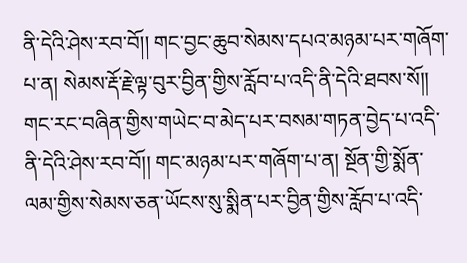ནི་དེའི་ཤེས་རབ་བོ།། གང་བྱང་ཆུབ་སེམས་དཔའ་མཉམ་པར་གཞོག་པ་ན། སེམས་རྡོ་རྗེ་ལྟ་བུར་བྱིན་གྱིས་རློབ་པ་འདི་ནི་དེའི་ཐབས་སོ།། གང་རང་བཞིན་གྱིས་གཡེང་བ་མེད་པར་བསམ་གཏན་བྱེད་པ་འདི་ནི་དེའི་ཤེས་རབ་བོ།། གང་མཉམ་པར་གཞོག་པ་ན། སྔོན་གྱི་སྨོན་ལམ་གྱིས་སེམས་ཅན་ཡོངས་སུ་སྨིན་པར་བྱིན་གྱིས་རློབ་པ་འདི་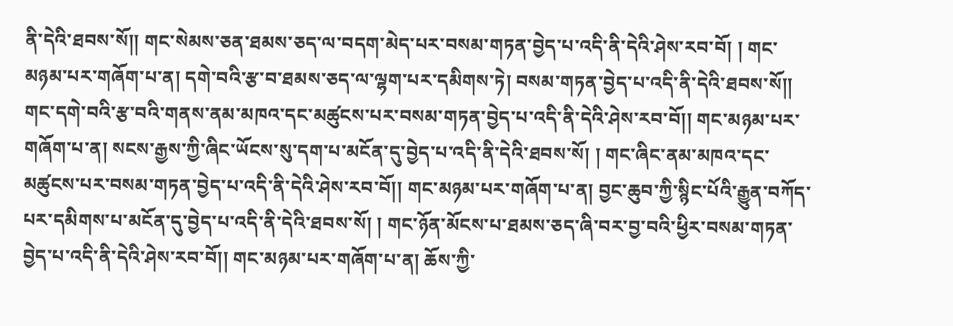ནི་དེའི་ཐབས་སོ།། གང་སེམས་ཅན་ཐམས་ཅད་ལ་བདག་མེད་པར་བསམ་གཏན་བྱེད་པ་འདི་ནི་དེའི་ཤེས་རབ་བོ། ། གང་མཉམ་པར་གཞོག་པ་ན། དགེ་བའི་རྩ་བ་ཐམས་ཅད་ལ་ལྷག་པར་དམིགས་ཏེ། བསམ་གཏན་བྱེད་པ་འདི་ནི་དེའི་ཐབས་སོ།། གང་དགེ་བའི་རྩ་བའི་གནས་ནམ་མཁའ་དང་མཚུངས་པར་བསམ་གཏན་བྱེད་པ་འདི་ནི་དེའི་ཤེས་རབ་བོ།། གང་མཉམ་པར་གཞོག་པ་ན། སངས་རྒྱས་ཀྱི་ཞིང་ཡོངས་སུ་དག་པ་མངོན་དུ་བྱེད་པ་འདི་ནི་དེའི་ཐབས་སོ། ། གང་ཞིང་ནམ་མཁའ་དང་མཚུངས་པར་བསམ་གཏན་བྱེད་པ་འདི་ནི་དེའི་ཤེས་རབ་བོ།། གང་མཉམ་པར་གཞོག་པ་ན། བྱང་ཆུབ་ཀྱི་སྙིང་པོའི་རྒྱུན་བཀོད་པར་དམིགས་པ་མངོན་དུ་བྱེད་པ་འདི་ནི་དེའི་ཐབས་སོ། ། གང་ཉོན་མོངས་པ་ཐམས་ཅད་ཞི་བར་བྱ་བའི་ཕྱིར་བསམ་གཏན་བྱེད་པ་འདི་ནི་དེའི་ཤེས་རབ་བོ།། གང་མཉམ་པར་གཞོག་པ་ན། ཆོས་ཀྱི་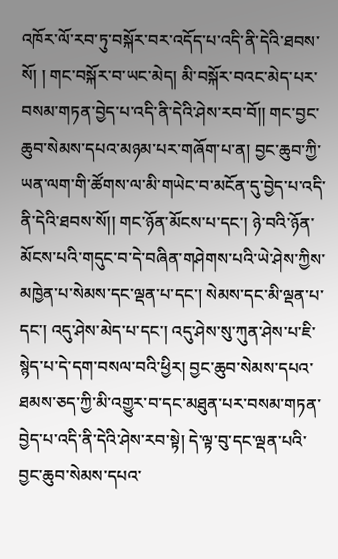འཁོར་ལོ་རབ་ཏུ་བསྐོར་བར་འདོད་པ་འདི་ནི་དེའི་ཐབས་སོ། ། གང་བསྐོར་བ་ཡང་མེད། མི་བསྐོར་བའང་མེད་པར་བསམ་གཏན་བྱེད་པ་འདི་ནི་དེའི་ཤེས་རབ་བོ།། གང་བྱང་ཆུབ་སེམས་དཔའ་མཉམ་པར་གཞོག་པ་ན། བྱང་ཆུབ་ཀྱི་ཡན་ལག་གི་ཚོགས་ལ་མི་གཡེང་བ་མངོན་དུ་བྱེད་པ་འདི་ནི་དེའི་ཐབས་སོ།། གང་ཉོན་མོངས་པ་དང་། ཉེ་བའི་ཉོན་མོངས་པའི་གདུང་བ་དེ་བཞིན་གཤེགས་པའི་ཡེ་ཤེས་ཀྱིས་མཁྱེན་པ་སེམས་དང་ལྡན་པ་དང་། སེམས་དང་མི་ལྡན་པ་དང་། འདུ་ཤེས་མེད་པ་དང་། འདུ་ཤེས་སུ་ཀུན་ཤེས་པ་ཇི་སྙེད་པ་དེ་དག་བསལ་བའི་ཕྱིར། བྱང་ཆུབ་སེམས་དཔའ་ཐམས་ཅད་ཀྱི་མི་འགྱུར་བ་དང་མཐུན་པར་བསམ་གཏན་བྱེད་པ་འདི་ནི་དེའི་ཤེས་རབ་སྟེ། དེ་ལྟ་བུ་དང་ལྡན་པའི་བྱང་ཆུབ་སེམས་དཔའ་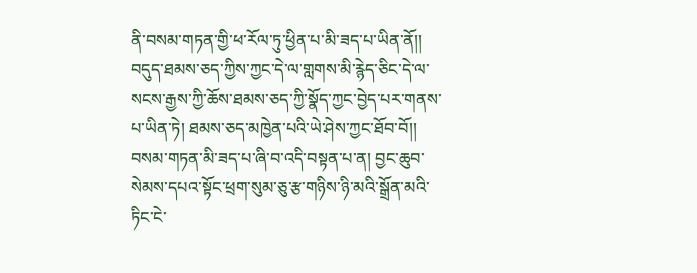ནི་བསམ་གཏན་གྱི་ཕ་རོལ་ཏུ་ཕྱིན་པ་མི་ཟད་པ་ཡིན་ནོ།། བདུད་ཐམས་ཅད་ཀྱིས་ཀྱང་དེ་ལ་གླགས་མི་རྙེད་ཅིང་དེ་ལ་སངས་རྒྱས་ཀྱི་ཆོས་ཐམས་ཅད་ཀྱི་སྣོད་ཀྱང་བྱེད་པར་གནས་པ་ཡིན་ཏེ། ཐམས་ཅད་མཁྱེན་པའི་ཡེ་ཤེས་ཀྱང་ཐོབ་བོ།། བསམ་གཏན་མི་ཟད་པ་ཞི་བ་འདི་བསྟན་པ་ན། བྱང་ཆུབ་སེམས་དཔའ་སྟོང་ཕྲག་སུམ་ཅུ་རྩ་གཉིས་ཉི་མའི་སྒྲོན་མའི་ཏིང་ངེ་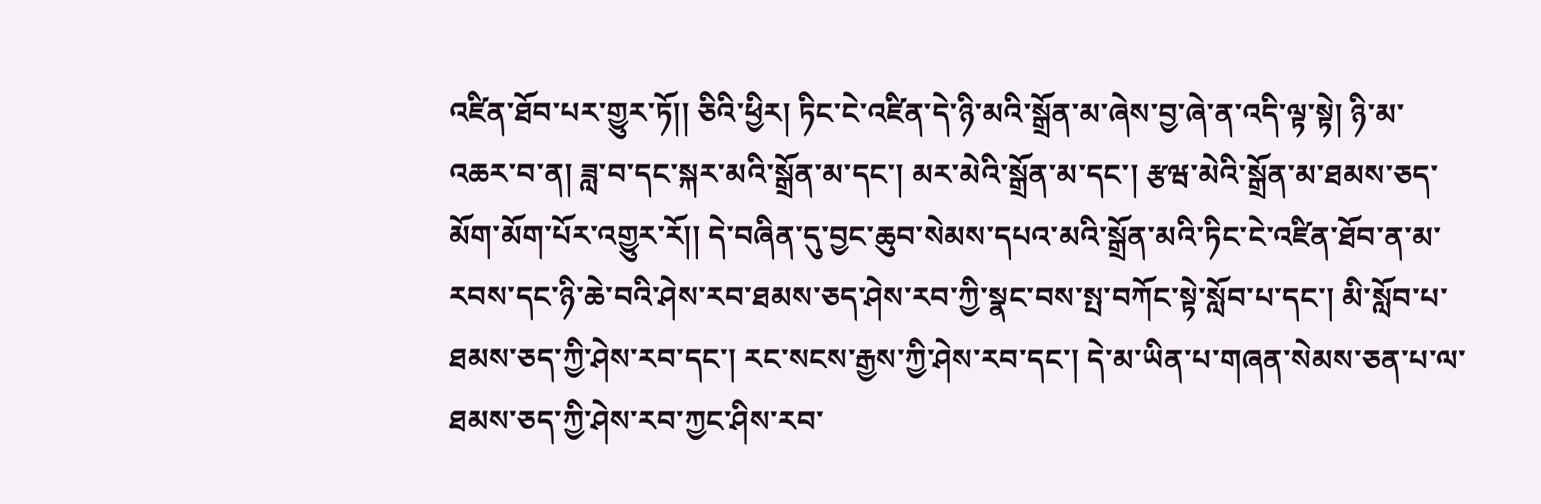འཛིན་ཐོབ་པར་གྱུར་ཏོ།། ཅིའི་ཕྱིར། ཏིང་ངེ་འཛིན་དེ་ཉི་མའི་སྒྲོན་མ་ཞེས་བྱ་ཞེ་ན་འདི་ལྟ་སྟེ། ཉི་མ་འཆར་བ་ན། ཟླ་བ་དང་སྐར་མའི་སྒྲོན་མ་དང་། མར་མེའི་སྒྲོན་མ་དང་། རྩཝ་མེའི་སྒྲོན་མ་ཐམས་ཅད་མོག་མོག་པོར་འགྱུར་རོ།། དེ་བཞིན་དུ་བྱང་ཆུབ་སེམས་དཔའ་མའི་སྒྲོན་མའི་ཏིང་ངེ་འཛིན་ཐོབ་ན་མ་རབས་དང་ཉི་ཆེ་བའི་ཤེས་རབ་ཐམས་ཅད་ཤེས་རབ་ཀྱི་སྣང་བས་སྤ་བཀོང་སྟེ་སློབ་པ་དང་། མི་སློབ་པ་ཐམས་ཅད་ཀྱི་ཤེས་རབ་དང་། རང་སངས་རྒྱས་ཀྱི་ཤེས་རབ་དང་། དེ་མ་ཡིན་པ་གཞན་སེམས་ཅན་པ་ལ་ཐམས་ཅད་ཀྱི་ཤེས་རབ་ཀྱང་ཤིས་རབ་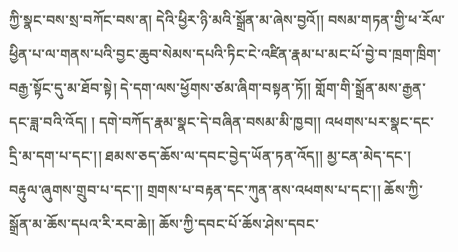ཀྱི་སྣང་བས་སྲ་བཀོང་བས་ན། དེའི་ཕྱིར་ཉི་མའི་སྒྲོན་མ་ཞེས་བྱའོ།། བསམ་གཏན་གྱི་ཕ་རོལ་ཕྱིན་པ་ལ་གནས་པའི་བྱང་ཆུབ་སེམས་དཔའི་ཏིང་ངེ་འཛིན་རྣམ་པ་མང་པོ་བྱེ་བ་ཁྲག་ཁྲིག་བརྒྱ་སྟོང་དུ་མ་ཐོབ་སྟེ། དེ་དག་ལས་ཕྱོགས་ཙམ་ཞིག་བསྟན་ཏོ།། གློག་གི་སྒྲོན་མས་རྒྱན་དང་ཟླ་བའི་འོད། ། དགེ་བཀོད་རྣམ་སྣང་དེ་བཞིན་བསམ་མི་ཁྱབ།། འཕགས་པར་སྣང་དང་དྲི་མ་དག་པ་དང་།། ཐམས་ཅད་ཆོས་ལ་དབང་བྱེད་ཡོན་ཏན་འོད།། མྱ་ངན་མེད་དང་། བརྟུལ་ཞུགས་གྲུབ་པ་དང་།། གྲགས་པ་བརྟན་དང་ཀུན་ནས་འཕགས་པ་དང་།། ཆོས་ཀྱི་སྒྲོན་མ་ཆོས་དཔའ་རི་རབ་ཆེ།། ཆོས་ཀྱི་དབང་པོ་ཆོས་ཤེས་དབང་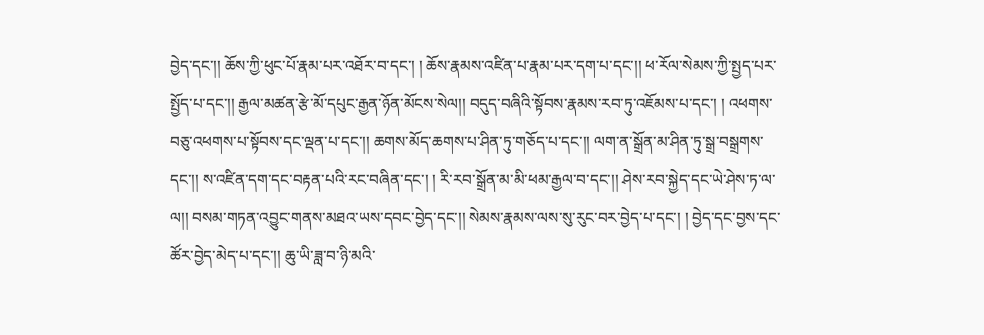བྱེད་དང་།། ཆོས་ཀྱི་ཕུང་པོ་རྣམ་པར་འཐོར་བ་དང་། ། ཆོས་རྣམས་འཛིན་པ་རྣམ་པར་དག་པ་དང་།། ཕ་རོལ་སེམས་ཀྱི་སྤྱད་པར་སྤྱོད་པ་དང་།། རྒྱལ་མཚན་རྩེ་མོ་དཔུང་རྒྱན་ཉོན་མོངས་སེལ།། བདུད་བཞིའི་སྟོབས་རྣམས་རབ་ཏུ་འཇོམས་པ་དང་། ། འཕགས་བཅུ་འཕགས་པ་སྟོབས་དང་ལྡན་པ་དང་།། ཆགས་མོད་ཆགས་པ་ཤིན་ཏུ་གཅོད་པ་དང་།། ལག་ན་སྒྲོན་མ་ཤིན་ཏུ་སྒྲ་བསྒྲགས་དང་།། ས་འཛིན་དག་དང་བརྟན་པའི་རང་བཞིན་དང་། ། རི་རབ་སྒྲོན་མ་མི་ཕམ་རྒྱལ་བ་དང་།། ཤེས་རབ་སྐྱེད་དང་ཡེ་ཤེས་ཏ་ལ་ལ།། བསམ་གཏན་འབྱུང་གནས་མཐའ་ཡས་དབང་བྱེད་དང་།། སེམས་རྣམས་ལས་སུ་རུང་བར་བྱེད་པ་དང་། ། བྱེད་དང་བྱས་དང་ཚོར་བྱེད་མེད་པ་དང་།། ཆུ་ཡི་ཟླ་བ་ཉི་མའི་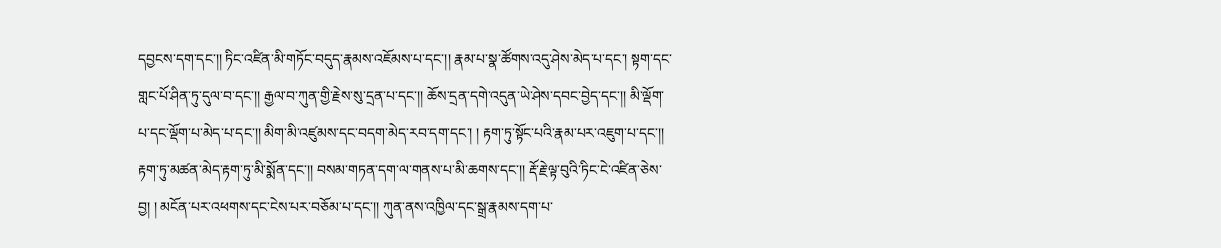དབྱངས་དག་དང་།། ཏིང་འཛིན་མི་གཏོང་བདུད་རྣམས་འཇོམས་པ་དང་།། རྣམ་པ་སྣ་ཚོགས་འདུ་ཤེས་མེད་པ་དང་། སྟག་དང་གླང་པོ་ཤིན་ཏུ་དུལ་བ་དང་།། རྒྱལ་བ་ཀུན་གྱི་རྗེས་སུ་དྲན་པ་དང་།། ཆོས་དྲན་དགེ་འདུན་ཡེ་ཤེས་དབང་བྱེད་དང་།། མི་ལྡོག་པ་དང་ལྡོག་པ་མེད་པ་དང་།། མིག་མི་འཛུམས་དང་བདག་མེད་རབ་དག་དང་། ། རྟག་ཏུ་སྟོང་པའི་རྣམ་པར་འཇུག་པ་དང་།། རྟག་ཏུ་མཚན་མེད་རྟག་ཏུ་མི་སྨོན་དང་།། བསམ་གཏན་དག་ལ་གནས་པ་མི་ཆགས་དང་།། རྡོ་རྗེ་ལྟ་བུའི་ཏིང་ངེ་འཛིན་ཅེས་བྱ། ། མངོན་པར་འཕགས་དང་ངེས་པར་བཅོམ་པ་དང་།། ཀུན་ནས་འཁྱིལ་དང་སྒྲ་རྣམས་དག་པ་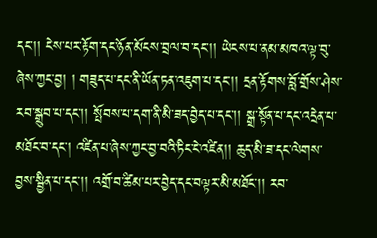དང་།། ངེས་པར་རྟོག་དང་ཉོན་མོངས་བྲལ་བ་དང་།། ཡེངས་པ་ནམ་མཁའ་ལྟ་བུ་ཞེས་ཀྱང་བྱ། ། གཟུད་པ་དང་ནི་ཡོན་ཏན་འཇུག་པ་དང་།། དྲན་རྟོགས་བློ་གྲོས་ཤེས་རབ་སྒྲུབ་པ་དང་།། སྤོབས་པ་དག་ནི་མི་ཟད་བྱེད་པ་དང་།། སྒྲ་སྟོན་པ་དང་འདྲེན་པ་མཐོང་བ་དང་། འཛིན་པ་ཞེས་ཀྱང་བྱ་བའི་ཏིང་ངེ་འཛིན།། ཆུད་མི་ཟ་དང་ལེགས་བྱས་སྦྱིན་པ་དང་།། འགྲོ་བ་ཚིམ་པར་བྱེད་དང་བལྟར་མི་མཐོང་།། རབ་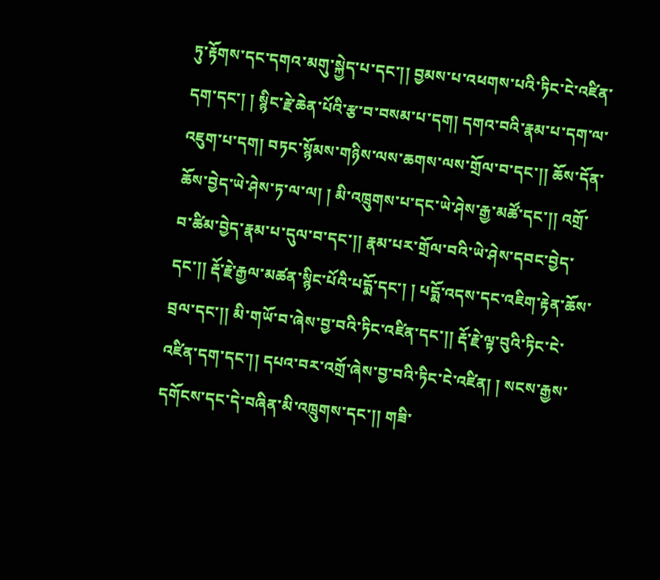ཏུ་རྟོགས་དང་དགའ་མགུ་སྐྱེད་པ་དང་།། བྱམས་པ་འཕགས་པའི་ཏིང་ངེ་འཛིན་དག་དང་། ། སྙིང་རྗེ་ཆེན་པོའི་རྩ་བ་བསམ་པ་དག། དགའ་བའི་རྣམ་པ་དག་ལ་འཇུག་པ་དག། བཏང་སྙོམས་གཉིས་ལས་ཆགས་ལས་གྲོལ་བ་དང་།། ཆོས་དོན་ཆོས་བྱེད་ཡེ་ཤེས་ཏ་ལ་ལ། ། མི་འཁྲུགས་པ་དང་ཡེ་ཤེས་རྒྱ་མཚོ་དང་།། འགྲོ་བ་ཚིམ་བྱེད་རྣམ་པ་དུལ་བ་དང་།། རྣམ་པར་གྲོལ་བའི་ཡེ་ཤེས་དབང་བྱེད་དང་།། རྡོ་རྗེ་རྒྱལ་མཚན་སྙིང་པོའི་པདྨོ་དང་། ། པདྨོ་འདས་དང་འཇིག་རྟེན་ཆོས་བྲལ་དང་།། མི་གཡོ་བ་ཞེས་བྱ་བའི་ཏིང་འཛིན་དང་།། རྡོ་རྗེ་ལྟ་བུའི་ཏིང་ངེ་འཛིན་དག་དང་།། དཔའ་བར་འགྲོ་ཞེས་བྱ་བའི་ཏིང་ངེ་འཛིན། ། སངས་རྒྱས་དགོངས་དང་དེ་བཞིན་མི་འཁྲུགས་དང་།། གཟི་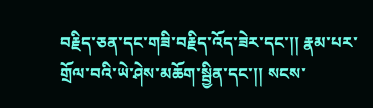བརྗིད་ཅན་དང་གཟི་བརྗིད་འོད་ཟེར་དང་།། རྣམ་པར་གྲོལ་བའི་ཡེ་ཤེས་མཆོག་སྦྱིན་དང་།། སངས་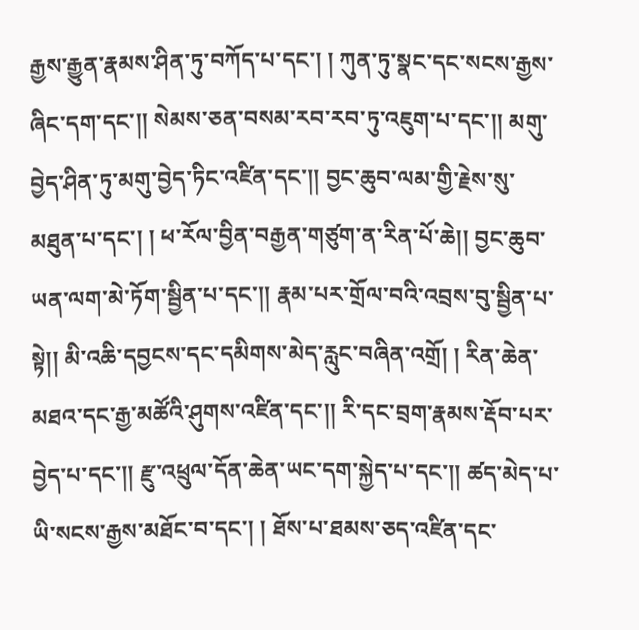རྒྱས་རྒྱུན་རྣམས་ཤིན་ཏུ་བཀོད་པ་དང་། ། ཀུན་ཏུ་སྣང་དང་སངས་རྒྱས་ཞིང་དག་དང་།། སེམས་ཅན་བསམ་རབ་རབ་ཏུ་འཇུག་པ་དང་།། མགུ་བྱེད་ཤིན་ཏུ་མགུ་བྱེད་ཏིང་འཛིན་དང་།། བྱང་ཆུབ་ལམ་གྱི་རྗེས་སུ་མཐུན་པ་དང་། ། ཕ་རོལ་བྱིན་བརྒྱན་གཙུག་ན་རིན་པོ་ཆེ།། བྱང་ཆུབ་ཡན་ལག་མེ་ཏོག་སྦྱིན་པ་དང་།། རྣམ་པར་གྲོལ་བའི་འབྲས་བུ་སྦྱིན་པ་སྟེ།། མི་འཆི་དབྱངས་དང་དམིགས་མེད་རླུང་བཞིན་འགྲོ། ། རིན་ཆེན་མཐའ་དང་རྒྱ་མཚོའི་ཤུགས་འཛིན་དང་།། རི་དང་བྲག་རྣམས་རྡོབ་པར་བྱེད་པ་དང་།། རྫུ་འཕྲུལ་དོན་ཆེན་ཡང་དག་སྐྱེད་པ་དང་།། ཚད་མེད་པ་ཡི་སངས་རྒྱས་མཐོང་བ་དང་། ། ཐོས་པ་ཐམས་ཅད་འཛིན་དང་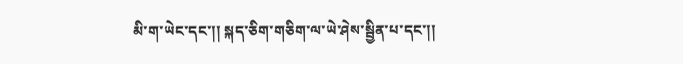མི་ག་ཡེང་དང་།། སྐད་ཅིག་གཅིག་ལ་ཡེ་ཤེས་སྦྱིན་པ་དང་།།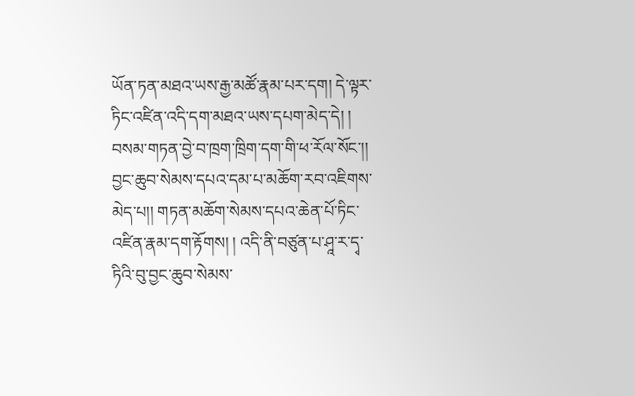ཡོན་ཏན་མཐའ་ཡས་རྒྱ་མཚོ་རྣམ་པར་དག། དེ་ལྟར་ཏིང་འཛིན་འདི་དག་མཐའ་ཡས་དཔག་མེད་དེ། ། བསམ་གཏན་བྱེ་བ་ཁྲག་ཁྲིག་དག་གི་ཕ་རོལ་སོང་།། བྱང་ཆུབ་སེམས་དཔའ་དམ་པ་མཆོག་རབ་འཇིགས་མེད་པ།། གཏན་མཆོག་སེམས་དཔའ་ཆེན་པོ་ཏིང་འཛིན་རྣམ་དག་རྟོགས། ། འདི་ནི་བཙུན་པ་ཤཱ་ར་དྭ་ཏིའི་བུ་བྱང་ཆུབ་སེམས་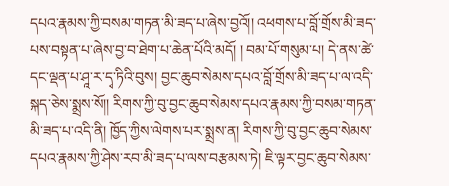དཔའ་རྣམས་ཀྱི་བསམ་གཏན་མི་ཟད་པ་ཞེས་བྱའོ།། འཕགས་པ་བློ་གྲོས་མི་ཟད་པས་བསྟན་པ་ཞེས་བྱ་བ་ཐེག་པ་ཆེན་པོའི་མདོ། ། བམ་པོ་གསུམ་པ། དེ་ནས་ཚེ་དང་ལྡན་པ་ཤཱ་ར་དྭ་ཏིའི་བུས། བྱང་ཆུབ་སེམས་དཔའ་བློ་གྲོས་མི་ཟད་པ་ལ་འདི་སྐད་ཅེས་སྨྲས་སོ།། རིགས་ཀྱི་བུ་བྱང་ཆུབ་སེམས་དཔའ་རྣམས་ཀྱི་བསམ་གཏན་མི་ཟད་པ་འདི་ནི། ཁྱོད་ཀྱིས་ལེགས་པར་སྨྲས་ན། རིགས་ཀྱི་བུ་བྱང་ཆུབ་སེམས་དཔའ་རྣམས་ཀྱི་ཤེས་རབ་མི་ཟད་པ་ལས་བརྩམས་ཏེ། ཇི་ལྟར་བྱང་ཆུབ་སེམས་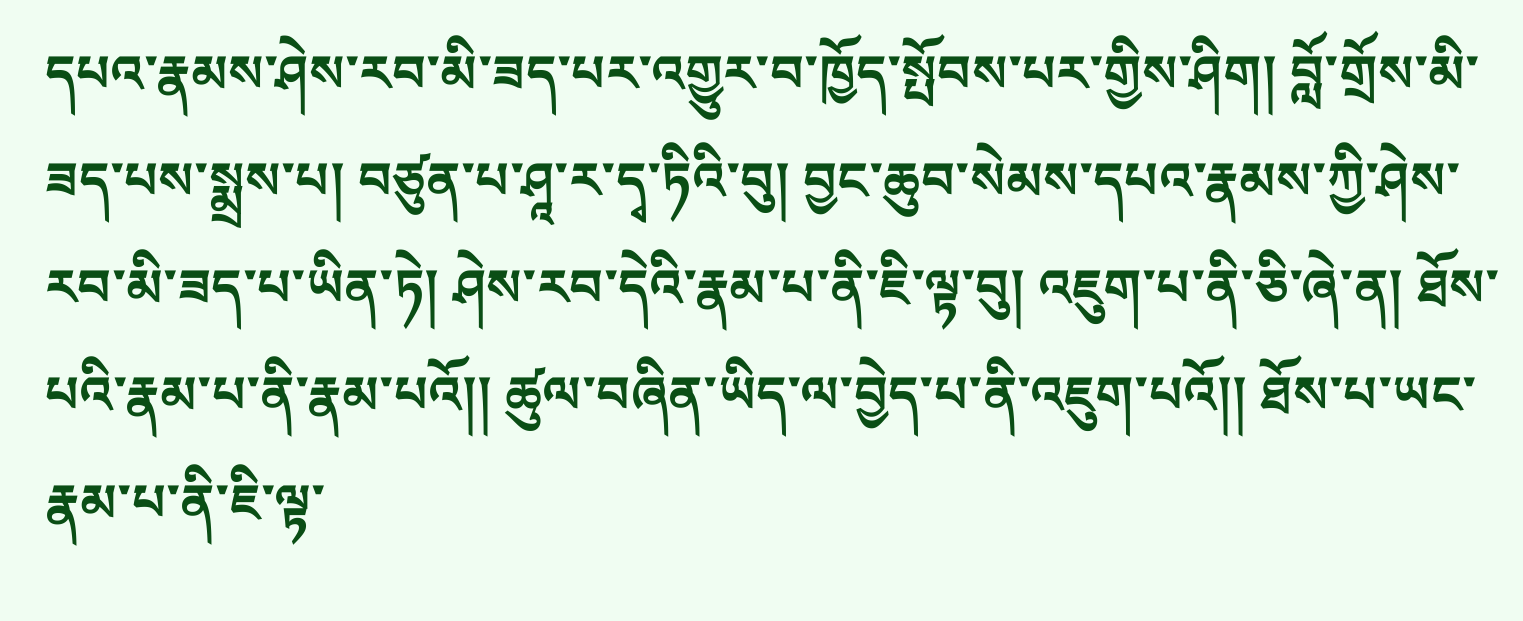དཔའ་རྣམས་ཤེས་རབ་མི་ཟད་པར་འགྱུར་བ་ཁྱོད་སྤོབས་པར་གྱིས་ཤིག། བློ་གྲོས་མི་ཟད་པས་སྨྲས་པ། བཙུན་པ་ཤཱ་ར་དྭ་ཏིའི་བུ། བྱང་ཆུབ་སེམས་དཔའ་རྣམས་ཀྱི་ཤེས་རབ་མི་ཟད་པ་ཡིན་ཏེ། ཤེས་རབ་དེའི་རྣམ་པ་ནི་ཇི་ལྟ་བུ། འཇུག་པ་ནི་ཅི་ཞེ་ན། ཐོས་པའི་རྣམ་པ་ནི་རྣམ་པའོ།། ཚུལ་བཞིན་ཡིད་ལ་བྱེད་པ་ནི་འཇུག་པའོ།། ཐོས་པ་ཡང་རྣམ་པ་ནི་ཇི་ལྟ་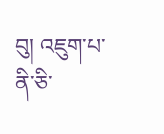བུ། འཇུག་པ་ནི་ཅི་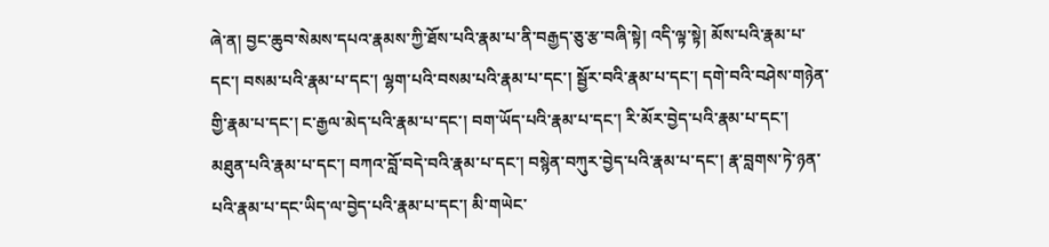ཞེ་ན། བྱང་ཆུབ་སེམས་དཔའ་རྣམས་ཀྱི་ཐོས་པའི་རྣམ་པ་ནི་བརྒྱད་ཅུ་རྩ་བཞི་སྟེ། འདི་ལྟ་སྟེ། མོས་པའི་རྣམ་པ་དང་། བསམ་པའི་རྣམ་པ་དང་། ལྷག་པའི་བསམ་པའི་རྣམ་པ་དང་། སྦྱོར་བའི་རྣམ་པ་དང་། དགེ་བའི་བཤེས་གཉེན་གྱི་རྣམ་པ་དང་། ང་རྒྱལ་མེད་པའི་རྣམ་པ་དང་། བག་ཡོད་པའི་རྣམ་པ་དང་། རི་མོར་བྱེད་པའི་རྣམ་པ་དང་། མཐུན་པའི་རྣམ་པ་དང་། བཀའ་བློ་བདེ་བའི་རྣམ་པ་དང་། བསྙེན་བཀུར་བྱེད་པའི་རྣམ་པ་དང་། རྣ་བླགས་ཏེ་ཉན་པའི་རྣམ་པ་དང་ཡིད་ལ་བྱེད་པའི་རྣམ་པ་དང་། མི་གཡེང་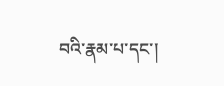བའི་རྣམ་པ་དང་།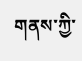གནས་ཀྱི་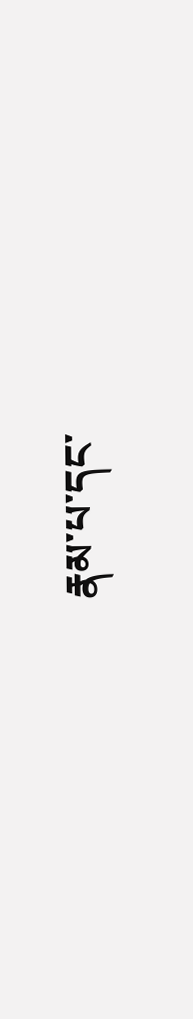རྣམ་པ་དང་